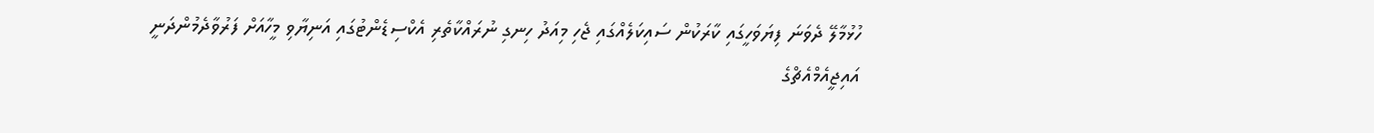ހުޅުމާލޭ ދެވަނަ ފިޔަވަހީގައި ކާރަކުން ސައިކަލެއްގައި ޖެހި މިއަދު ހިނގި ނުރައްކާތެރި އެކްސިޑެންޓުގައި އަނިޔާވި މީހާއަށް ފަރުވާދެމުންދަނީ އައިޖީއެމްއެޗްގެ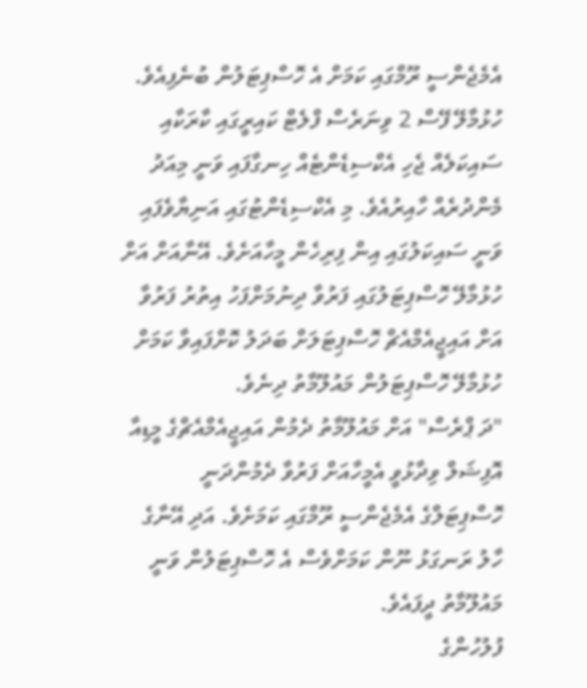އެމެޖެންސީ ރޫމްގައި ކަމަށް އެ ހޮސްޕިޓަލުން ބުނެފިއެވެ.
ހުޅުމާލޭ ފޭސް 2 ވިނަރެސް ފްލެޓް ކައިރީގައި ކާރަކާއި ސައިކަލެއް ޖެހި އެކްސިޑެންޓެއް ހިނގާފައި ވަނީ މިއަދު މެންދުރެއް ހާއިރުއެވެ. މި އެކްސިޑެންޓުގައި އަނިޔާވެފައި ވަނީ ސައިކަލުގައި އިން ފިރިހެން މީހާއަށެވެ. އޭނާއަށް އަށް ހުޅުމާލޭ ހޮސްޕިޓަލުގައި ފަރުވާ ދިނުމަށްފަހު އިތުރު ފަރުވާ އަށް އައިޖީއެމްއެޗް ހޮސްޕިޓަލަށް ބަދަލު ކޮށްފައިވާ ކަމަށް ހުޅުމާލޭ ހޮސްޕިޓަލުން މައުލޫމާތު ދިނެވެ.
"ދަ ޕްރެސް" އަށް މައުލޫމާތު ދެމުން އައިޖީއެމްއެޗްގެ މީޑިއާ އޮފިޝަލް ވިދާޅުވީ އެމީހާއަށް ފަރުވާ ދެމުންދަނީ ހޮސްޕިޓަލްގެ އެމެޖެންސީ ރޫމްގައި ކަމަށެވެ. އަދި އޭނާގެ ހާލު ރަނގަޅު ނޫން ކަމަށްވެސް އެ ހޮސްޕިޓަލުން ވަނީ މައުލޫމާތު ދީފައެވެ.
ފުލުހުންގެ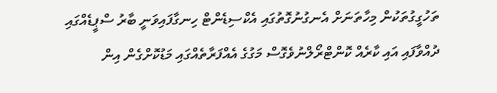ތަހުގީގުތަކުން މިހާތަނަށް އެނގުނުގޮތުގައި އެކްސިޑެންޓް ހިނގާފައިވަނީ ބާރު ސްޕީޑެއްގައި ދުއްވާފައި އައި ކާރެއް ކޮންޓްރޯލްނުވެގޮސް މަގުގެ އެއްފަރާތެއްގައި މަޑުކޮށްގެން އިން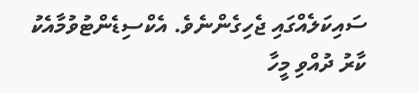ސައިކަލެއްގައި ޖެހިގެންނެވެ. އެކްސިޑެންޓުވުމާއެކު ކާރު ދުއްވި މީހާ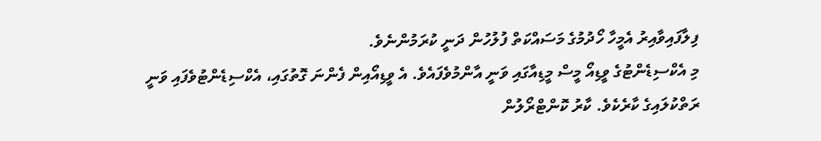ފިލާފައިވާއިރު އެމީހާ ހޯދުމުގެ މަސައްކަތް ފުލުހުން ދަނީ ކުރަމުންނެވެ.
މި އެކްސިޑެންޓުގެ ވީޑިއޯ މީސް މީޑިއާގައި ވަނީ އާންމުވެފައެވެ. އެ ވީޑިއޯއިން ފެންނަ ގޮތުގައި، އެކްސިޑެންޓުވެފައި ވަނީ ރަތްކުލައިގެ ކާރެކެވެ. ކާރު ކޮންޓްރޯލުން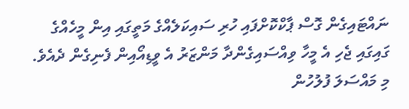ނައްޓައިގެން ގޮސް ޕާކްކޮށްފައި ހުރި ސައިކަލެއްގެ މަތީގައި އިން މީހެއްގެ ގައިގައި ޖެހި އެ މީހާ ވިއްސައިގެންދާ މަންޒަރު އެ ވީޑިއޯއިން ފެނިގެން ދެއެވެ.
މި މައްސަލަ ފުލުހުން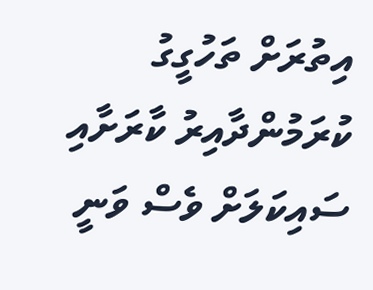އިތުރަށް ތަހުގީގު ކުރަމުންދާއިރު ކާރަށާއި ސައިކަލަށް ވެސް ވަނީ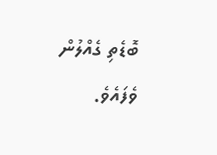ބޮޑެތި ގެއްލުން ވެފައެވެ.